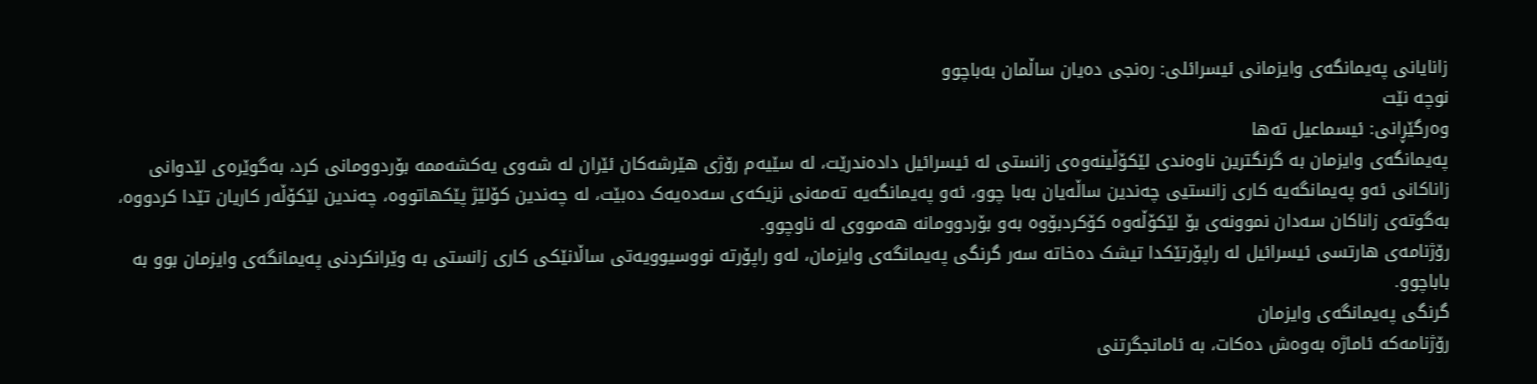زانایانى پەیمانگەى وایزمانى ئیسرائلى: رەنجى دەیان ساڵمان بەباچوو
نوچە نێت
وەرگێڕانى: ئیسماعیل تەها
پەیمانگەى وایزمان بە گرنگترین ناوەندى لێکۆڵینەوەى زانستى لە ئیسرائیل دادەندرێت، لە سێیەم رۆژى هێرشەکان ئێران لە شەوى یەکشەممە بۆردوومانى کرد، بەگوێرەى لێدوانى زاناکانى ئەو پەیمانگەیە کارى زانستیى چەندین ساڵەیان بەبا چوو، ئەو پەیمانگەیە تەمەنى نزیکەى سەدەیەک دەبێت، لە چەندین کۆلێژ پێکهاتووە، چەندین لێکۆڵەر کاریان تێدا کردووە، بەگوتەى زاناکان سەدان نموونەی بۆ لێکۆڵەوە کۆکردبۆوە بەو بۆردوومانە هەمووى لە ناوچوو.
رۆژنامەى هارتسى ئیسرائیل لە راپۆرتێکدا تیشک دەخاتە سەر گرنگى پەیمانگەى وایزمان، لەو راپۆرتە نووسیوویەتى ساڵانێکى کارى زانستى بە وێرانکردنى پەیمانگەى وایزمان بوو بە باباچوو.
گرنگى پەیمانگەى وایزمان
رۆژنامەکە ئاماژە بەوەش دەکات، بە ئامانجگرتنى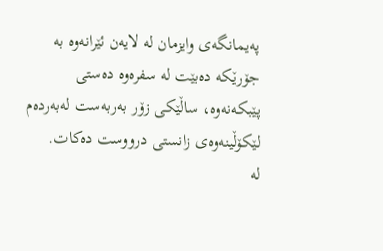پەیمانگەى وایزمان لە لایەن ئێرانەوە بە جۆرێکە دەبێت لە سفرەوە دەستى پێبکەنەوە، ساڵێکى زۆر بەربەست لەبەردەم لێکۆڵینەوەى زانستى درووست دەکات.
لە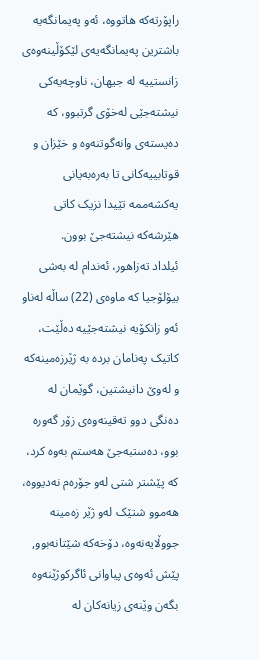راپۆرتەکە هاتووە، ئەو پەیمانگەیە باشترین پەیمانگەیەى لێکۆڵینەوەى زانستییە لە جیهان، ناوچەیەکى نیشتەجێى لەخۆى گرتبوو، کە دەیستەى وانەگوتنەوە و خێزان و قوتابییەکانى تا بەرەبەیانى یەکشەممە تێیدا نزیک کاتى هێرشەکە نیشتەجێ بوون.
ئیلداد تەزاهور، ئەندام لە بەشى بیۆلۆجیا کە ماوەى (22) ساڵە لەناو ئەو زانکۆیە نیشتەجێیە دەڵێت، کاتیک پەنامان بردە بە ژێرزەمینەکە و لەوێ دانیشتین، گوێمان لە دەنگى دوو تەقینەوەى زۆر گەورە بوو، دەستبەجێ هەستم بەوە کرد، کە پێشتر شتى لەو جۆرەم نەدیووە، هەموو شتێک لەو ژێر زەمینە جووڵایەنەوە، دۆخەکە شێتانەبوو,
پێش ئەوەى پیاوانى ئاگرکوژێنەوە بگەن وێنەى زیانەکان لە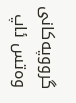گرووپەکانى وەتس ئاپ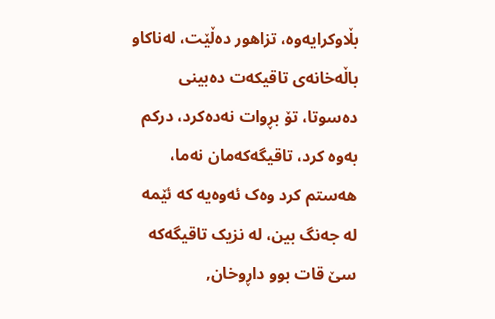بڵاوکرایەوە، تزاهور دەڵێت، لەناکاو باڵەخانەى تاقیکەت دەبینى دەسوتا، تۆ بڕوات نەدەکرد، درکم بەوە کرد، تاقیگەکەمان نەما، هەستم کرد وەک ئەوەیە کە ئێمە لە جەنگ بین، لە نزیک تاقیگەکە سێ قات بوو داڕوخان,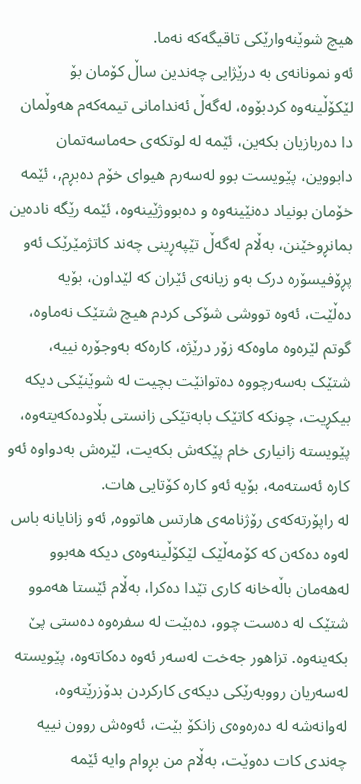هیچ شوێنەوارێکى تاقیگەکە نەما.
ئەو نمونانەى بە درێژایى چەندین ساڵ کۆمان بۆ لێکۆڵینەوە کردبۆوە، لەگەڵ ئەندامانى تیمەکەم هەوڵمان دا دەربازیان بکەین، ئێمە لە لوتکەى حەماسەتمان دابووین، پێویست بوو لەسەرم هیواى خۆم دەبڕم,، ئێمە خۆمان بونیاد دەنێینەوە و دەبووژێینەوە، ئێمە رێگە نادەین بمانڕوخێنن، بەڵام لەگەڵ تێپەڕینى چەند کاتژمێرێک ئەو پڕۆفیسۆرە درک بەو زیانەى ئێران کە لێداون، بۆیە دەڵێت، ئەوە تووشى شۆکى کردم هیچ شتێک نەماوە، گوتم لێرەوە ماوەکە زۆر درێژە، کارەکە بەوجۆرە نییە، شتێک بەسەرچووە دەتوانێت بچیت لە شوێنێکى دیکە بیکڕیت، چونکە کاتێک بابەتێکى زانستى بڵاودەکەیتەوە، پێویستە زانیارى خام پێکەش بکەیت، لێرەش بەدواوە ئەو کارە ئەستەمە، بۆیە ئەو کارە کۆتایی هات.
لە راپۆرتەکەى رۆژنامەى هارتس هاتووە, ئەو زانایانە باس لەوە دەکەن کە کۆمەڵێک لێکۆڵینەوەى دیکە هەبوو لەهەمان باڵەخانە کارى تێدا دەکرا، بەڵام ئێستا هەموو شتێک لە دەست چوو، دەبێت لە سفرەوە دەستى پێ بکەینەوە. تزاهور جەخت لەسەر ئەوە دەکاتەوە، پێویستە لەسەریان رووبەرێکى دیکەى کارکردن بدۆزرێتەوە، لەوانەشە لە دەرەوەى زانکۆ بێت، ئەوەش روون نییە چەندى کات دەوێت، بەڵام من بڕوام وایە ئێمە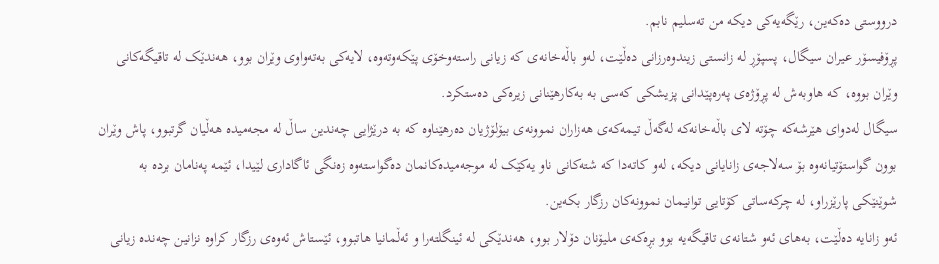درووستى دەکەین، رێگەیەکى دیکە من تەسلیم نابم.
پڕۆفیسۆر عیران سیگال، پسپۆڕ لە زانستى زیندوەرزانى دەڵێت، لەو باڵەخانەى کە زیانى راستەوخۆى پێکەوتەوە، لایەکى بەتەواوى وێران بوو، هەندێک لە تاقیگەکانى وێران بووە، کە هاوبەش لە پڕۆژەى پەرەپێدانى پزیشکى کەسى بە بەکارهێنانى زیرەکى دەستکرد.
سیگال لەدواى هێرشەکە چۆتە لاى باڵەخانەکە لەگەڵ تیمەکەى هەزاران نموونەى بیۆلۆژیان دەرهێناوە کە بە درێژایى چەندین ساڵ لە مجەمیدە هەڵیان گرتبوو، پاش وێران بوون گواستۆتیانەوە بۆ سەلاجەى زانایانى دیکە، لەو کاتەدا کە شتەکانى ناو یەکێک لە موجەمیدەکانمان دەگواستەوە زەنگى ئاگادارى لێیدا، ئێمە پەنامان بردە بە شوێنێکى پارێزراو، لە چرکەساتى کۆتایی توانیمان نموونەکان رزگار بکەین.
ئەو زانایە دەڵێت، بەهاى ئەو شتانەى تاقیگەیە بوو بڕەکەى ملیۆنان دۆلار بوو، هەندێکى لە ئینگلتەرا و ئەڵمانیا هاتبوو، ئێستاش ئەوەى رزگار کراوە نزانین چەندە زیانى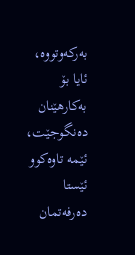بەرکەوتووە، ئایا بۆ بەکارهێنان دەنگوجێت، ئێمە تاوەکوو ئێستا دەرفەتمان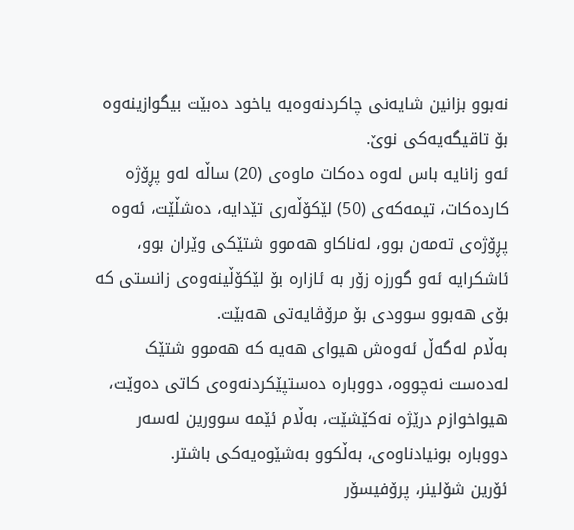نەبوو بزانین شایەنى چاکردنەوەیە یاخود دەبێت بیگوازینەوە بۆ تاقیگەیەکى نوێ.
ئەو زانایە باس لەوە دەکات ماوەى (20) ساڵە لەو پڕۆژە کاردەکات، تیمەکەى (50) لێکۆڵەرى تێدایە، دەشڵێت، ئەوە پڕۆژەى تەمەن بوو، لەناکاو هەموو شتێکى وێران بوو، ئاشکرایە ئەو گورزە زۆر بە ئازارە بۆ لێکۆڵینەوەى زانستى کە بۆى هەبوو سوودى بۆ مرۆڤایەتى هەبێت.
بەڵام لەگەڵ ئەوەش هیواى هەیە کە هەموو شتێک لەدەست نەچووە، دووبارە دەستپێکردنەوەى کاتى دەوێت، هیواخوازم درێژە نەکێشێت، بەڵام ئێمە سوورین لەسەر دووبارە بونیادناوەى، بەڵکوو بەشێوەیەکى باشتر.
ئۆرین شۆلینر، پرۆفیسۆر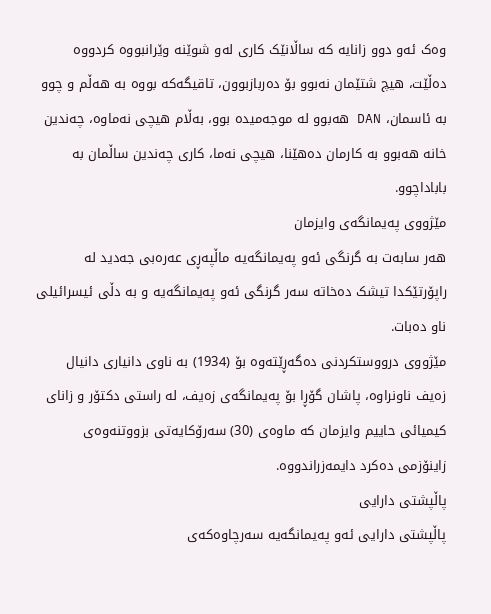وەک ئەو دوو زانایە کە ساڵانێک کارى لەو شوێنە وێرانبووە کردووە دەڵێت، هیچ شتێمان نەبوو بۆ دەربازبوون، تاقیگەکە بووە بە هەڵم و چوو بە ئاسمان، DAN هەبوو لە موجەمیدە بوو، بەڵام هیچى نەماوە، چەندین خانە هەبوو بە کارمان دەهێنا، هیچى نەما، کارى چەندین ساڵمان بە باباداچوو.
مێژووى پەیمانگەى وایزمان
هەر سابەت بە گرنگى ئەو پەیمانگەیە ماڵپەڕى عەرەبى جەدید لە راپۆرتێکدا تیشک دەخاتە سەر گرنگى ئەو پەیمانگەیە و بە دڵى ئیسرائیلى ناو دەبات.
مێژووى درووستکردنى دەگەڕێتەوە بۆ (1934) بە ناوى دانیارى دانیال زەیف ناونراوە، پاشان گۆڕا بۆ پەیمانگەى زەیف، لە راستى دکتۆر و زاناى کیمیائى حاییم وایزمان کە ماوەى (30) سەرۆکایەتى بزووتنەوەى زاینۆزمى دەکرد دایمەزراندووە.
پاڵپشتى دارایى
پاڵپشتى دارایى ئەو پەیمانگەیە سەرچاوەکەى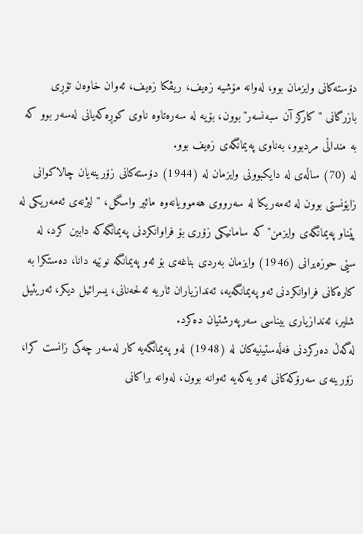دۆستەکانى وایزمان بوو، لەوانە مۆشیە زەیف، ریڤکا زەیف، ئەوان خاوەن تۆڕى بازرگانى "کارکز آن سبەنسەر"بوون، بۆیە لە سەرەتاوە ناوى کوڕەکەیانى لەسەر بوو کە بە منداڵى مردبوو، بەناوى پەیمانگەى زەیف بوو.
لە (70) ساڵەى لە دایکبوونى وایزمان لە (1944) دۆستەکانى زۆرینەیان چالاکوانى زایۆنستى بوون لە ئەمەریکا لە سەرووى هەموویانەوە مائیر واسگل، "لیژنەى ئەمەریکى لە پێناو پەیمانگەى وایزمن"کە سامانیکى زۆرى بۆ فراوانکردنى پەیمانگەکە دابین کرد، لە سێى حوزەیرانى (1946) وایزمان بەردى بناغەى بۆ ئەو پەیمانگە نوێیە دانا، دەستکرا بە کارەکانى فراوانکردنى ئەو پەیمانگەیە، ئەندازیاران ئاریە ئەلحەنانى، یسرائیل دیکر، ئەریئیل شلیر، ئەندازیارى بیناسى سەرپەرشتیان دەکرد.
لەگەڵ دەرکردنى فەڵەستینیەکان لە (1948) لەو پەیمانگەیە کار لەسەر چەکى زانست کرا، زۆرینەى سەرۆکەکانى ئەو یەکەیە ئەوانە بوون، لەوانە براکانى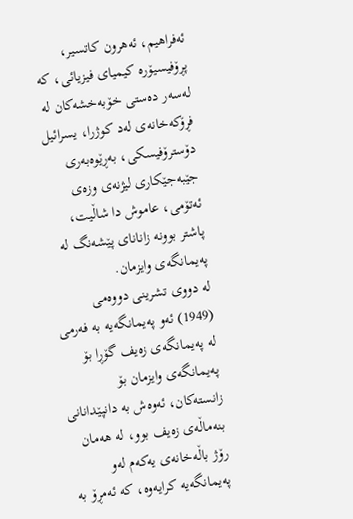ئەفراهیم، ئەهرون کاتسیر، پڕۆفیسیۆرە کیمیاى فیزیائى، کە لەسەر دەستى خۆبەخشەکان لە فڕۆکەخانەى لەد کوژرا، یسرائیل دۆسترۆفیسکى، بەڕێوەبەرى جێبەجێکارى لیژنەى وزەى ئەتۆمى، عاموش دا شاڵیت، پاشتر بوونە زاناناى پێشەنگ لە پەیمانگەى وایزمان.
لە دووى تشرینى دووەمى (1949) ئەو پەیمانگەیە بە فەرمی لە پەیمانگەى زەیف گۆڕا بۆ پەیمانگەى وایزمان بۆ زانستەکان، ئەوەش بە دانپێدانانى بنەماڵەى زەیف بوو، لە هەمان رۆژ باڵەخانەى یەکەم لەو پەیمانگەیە کرایەوە، کە ئەمڕۆ بە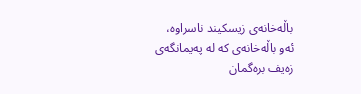باڵەخانەى زیسکیند ناسراوە، ئەو باڵەخانەى کە لە پەیمانگەى زەیف برەگمان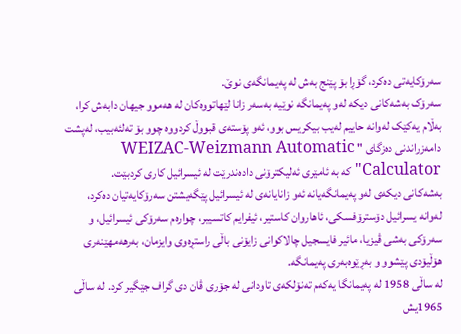سەرۆکایەتى دەکرد، گۆڕا بۆ پێنج بەش لە پەیمانگەى نوێ.
سەرۆک بەشەکانى دیکە لەو پەیمانگە نوێیە بەسەر زانا لێهاتووەکان لە هەموو جیهان دابەش کرا، بەڵام یەکێک لەوانە حاییم لەیب بیکریس بوو، ئەو پۆستەى قبووڵ کردووە چوو بۆ تەلئەبیب، لەپشت دامەزراندنى دەزگاى " WEIZAC-Weizmann Automatic Calculator" کە بە ئامێرى ئەلیکترۆنى دادەندرێت لە ئیسرائیل کارى کردبێت.
بەشەکانى دیکەى لەو پەیمانگەیانە ئەو زانایانەى لە ئیسرائیل پێگەیشتن سەرۆکایەتیان دەکرد، لەوانە یسرائیل دۆسترۆفسکى، ئاهاروان کاستیر، ئیفرایم کاتسیبر، چوارەم سەرۆکى ئیسرائیل، و سەرۆکى بەشى ڤیزیا، مائیر فایسجیل چالاکوانى زایۆنى باڵى راستڕەوى وایزمان، بەرهەمهێنەرى هۆڵیۆدى پێشوو و بەڕێوەبەرى پەیمانگە.
لە ساڵی 1958 لە پەیمانگا یەکەم تەنۆلکەی تاودانی لە جۆری ڤان دی گراف جێگیر کرد. لە ساڵی 1965یش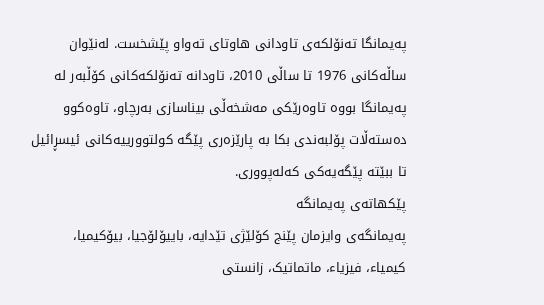پەیمانگا تەنۆلکەی تاودانی هاوتای تەواو پێشخست. لەنێوان ساڵەکانی 1976 تا ساڵی 2010، تاودانە تەنۆلکەکانی کۆڵبەر لە پەیمانگا بووە تاوەرێکی مەشخەڵى بیناسازی بەرچاو، تاوەکوو دەستەڵات پۆلبەندی بکا بە پارێزەری پێگە کولتوورییەکانی ئیسڕائیل تا ببێتە پێگەیەکی کەلەپووری.
پێکهاتەى پەیمانگە
پەیمانگەى وایزمان پێنج کۆلێژى تێدایە، باییۆلۆجیا، بیۆکیمیا، کیمیاء، فیزیاء، ماتماتیک، زانستى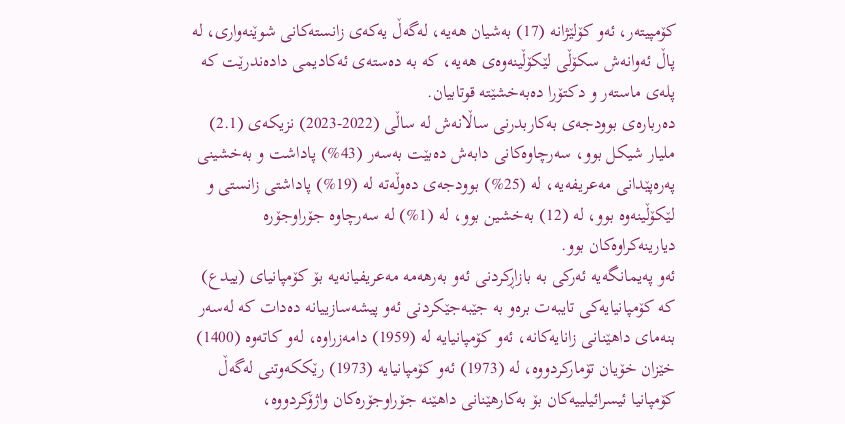کۆمپیتەر، ئەو کۆلێژانە (17) بەشیان هەیە، لەگەڵ یەکەى زانستەکانى شوێنەوارى، لە پاڵ ئەوانەش سکۆڵى لێکۆڵینەوەى هەیە، کە بە دەستەى ئەکادیمى دادەندرێت کە پلەى ماستەر و دکتۆرا دەبەخشێتە قوتابیان.
دەربارەى بوودجەى بەکاربدرنى ساڵانەش لە ساڵى (2022-2023) نزیکەى (2.1) ملیار شیکل بوو، سەرچاوەکانى دابەش دەبێت بەسەر (43%) پاداشت و بەخشینى پەرەپێدانى مەعریفەیە، لە (25%) بوودجەى دەوڵەتە لە (19%) پاداشتى زانستى و لێکۆڵینەوە بوو، لە (12) بەخشین بوو، لە (1%) لە سەرچاوە جۆراوجۆرە دیارینەکراوەکان بوو.
ئەو پەیمانگەیە ئەرکى بە بازاڕکردنى ئەو بەرهەمە مەعریفیانەیە بۆ کۆمپانیاى (ییدع) کە کۆمپانیایەکى تایبەت برەو بە جێبەجێکردنى ئەو پیشەسازییانە دەدات کە لەسەر بنەماى داهێنانى زانایەکانە، ئەو کۆمپانیایە لە (1959) دامەزراوە، لەو کاتەوە (1400) خێزان خۆیان تۆمارکردووە، لە (1973) ئەو کۆمپانیایە (1973) رێککەوتنى لەگەڵ کۆمپانیا ئیسرائیلییەکان بۆ بەکارهێنانى داهێنە جۆراوجۆرەکان واژۆکردووە،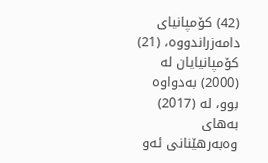(42) کۆمپانیاى دامەزراندووە، (21) کۆمپانیایان لە (2000) بەدواوە بوو، لە (2017) بەهاى وەبەرهێنانى ئەو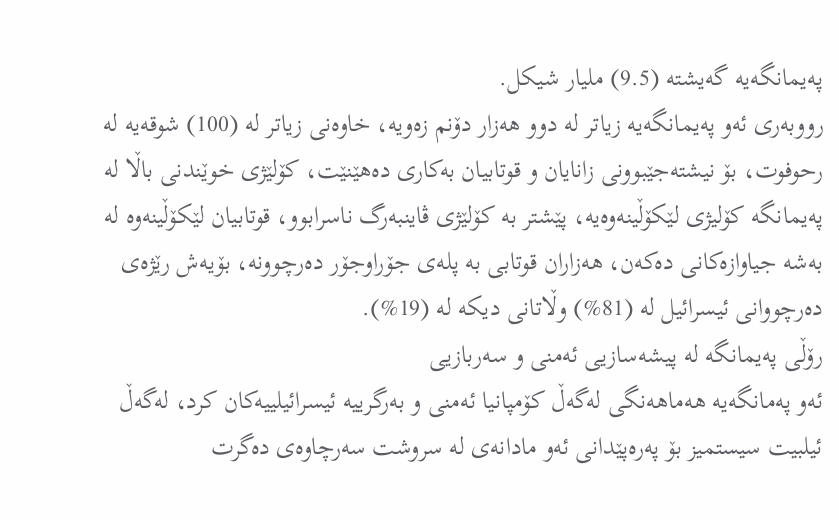پەیمانگەیە گەیشتە (9.5) ملیار شیکل.
رووبەرى ئەو پەیمانگەیە زیاتر لە دوو هەزار دۆنم زەویە، خاوەنى زیاتر لە (100) شوقەیە لە رحوفوت، بۆ نیشتەجێبوونى زانایان و قوتابیان بەکارى دەهێنێت، کۆلێژى خوێندنى باڵا لە پەیمانگە کۆلیژى لێکۆڵینەوەیە، پێشتر بە کۆلێژى ڤاینبەرگ ناسرابوو، قوتابیان لێکۆڵینەوە لە بەشە جیاوازەکانى دەکەن، هەزاران قوتابى بە پلەى جۆراوجۆر دەرچوونە، بۆیەش رێژەى دەرچووانى ئیسرائیل لە (81%) وڵاتانى دیکە لە (19%).
رۆڵى پەیمانگە لە پیشەسازیى ئەمنى و سەربازیى
ئەو پەمانگەیە هەماهەنگى لەگەڵ کۆمپانیا ئەمنى و بەرگرییە ئیسرائیلییەکان کرد، لەگەڵ ئیلبیت سیستمیز بۆ پەرەپێدانى ئەو مادانەى لە سروشت سەرچاوەى دەگرت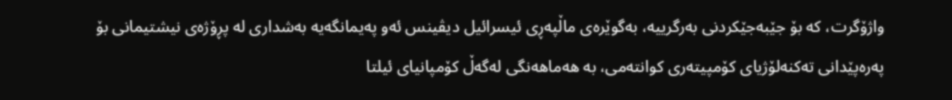واژۆگرت، کە بۆ جێبەجێکردنى بەرگرییە، بەگوێرەى ماڵپەڕى ئیسرائیل دیڤینس ئەو پەیمانگەیە بەشدارى لە پڕۆژەى نیشتیمانى بۆ پەرەپێدانى تەکنەلۆژیاى کۆمپیتەرى کوانتەمى، بە هەماهەنگى لەگەڵ کۆمپانیاى ئیلتا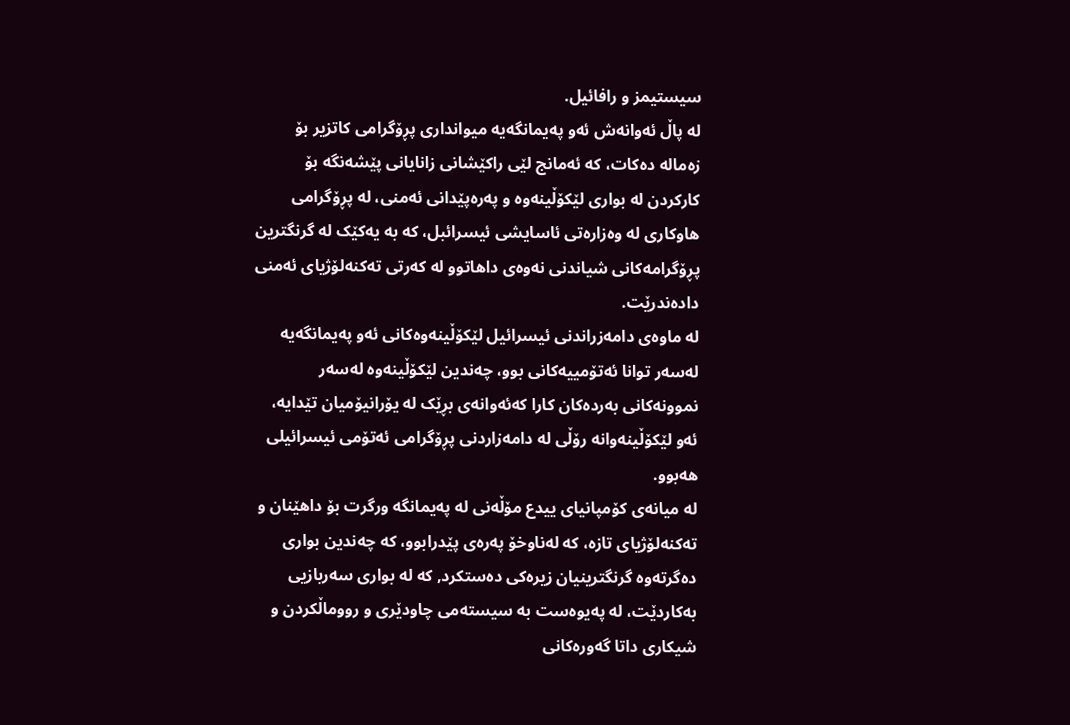سیستیمز و رافائیل.
لە پاڵ ئەوانەش ئەو پەیمانگەیە میواندارى پڕۆگرامى کاتزیر بۆ زەمالە دەکات، کە ئەمانج لێى راکێشانى زانایانى پێشەنگە بۆ کارکردن لە بوارى لێکۆڵینەوە و پەرەپێدانى ئەمنى، لە پڕۆگرامى هاوکارى لە وەزارەتى ئاسایشى ئیسرائبل، کە بە یەکێک لە گرنگترین پڕۆگرامەکانى شیاندنى نەوەى داهاتوو لە کەرتى تەکنەلۆژیاى ئەمنى دادەندرێت.
لە ماوەى دامەزراندنى ئیسرائیل لێکۆڵینەوەکانى ئەو پەیمانگەیە لەسەر توانا ئەتۆمییەکانى بوو، چەندین لێکۆڵینەوە لەسەر نموونەکانى بەردەکان کارا کەئەوانەى بڕێک لە یۆرانیۆمیان تێدایە، ئەو لێکۆڵینەوانە رۆڵى لە دامەزاردنى پڕۆگرامى ئەتۆمى ئیسرائیلى هەبوو.
لە میانەى کۆمپانیاى ییدع مۆڵەنى لە پەیمانگە ورگرت بۆ داهێنان و تەکنەلۆژیاى تازە، کە لەناوخۆ پەرەى پێدرابوو، کە چەندین بوارى دەگرتەوە گرنگترینیان زیرەکى دەستکرد, کە لە بوارى سەربازیى بەکاردێت، لە پەیوەست بە سیستەمى چاودێرى و رووماڵکردن و شیکارى داتا گەورەکانى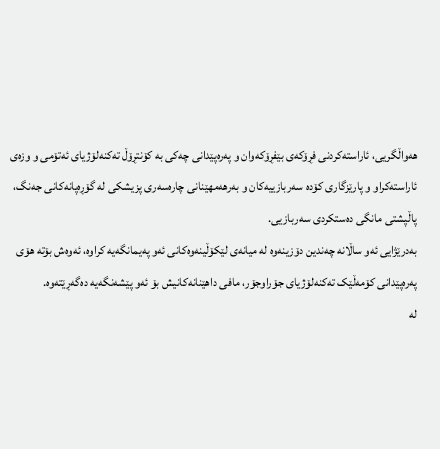هەواڵگریی، ئاراستەکردنى فڕۆکەى بێفڕۆکەوان و پەرەپێدانى چەکى بە کۆنتڕۆڵ تەکنەلۆژیاى ئەتۆمى و وزەى ئاراستەکراو و پارێزگارى کۆدە سەربازییەکان و بەرهەمهێنانى چارەسەرى پزیشکى لە گۆڕەپانەکانى جەنگ، پاڵپشتى مانگى دەستکردى سەربازیى.
بەدرێژایى ئەو ساڵانە چەندین دۆزینەوە لە میانەى لێکۆڵینەوەکانى ئەو پەیمانگەیە کراوە، ئەوەش بۆتە هۆى پەرەپێدانى کۆمەڵێک تەکنەلۆژیاى جۆراوجۆر، مافى داهێنانەکانیش بۆ ئەو پێشەنگەیە دەگەڕێتەوە.
لە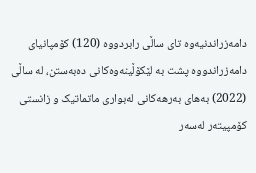دامەزراندنیەوە تاى ساڵى رابردووە (120) کۆمپانیاى دامەزراندووە پشت بە لێکۆڵینەوەکانى دەبەستن، لە ساڵى (2022) بەهاى بەرهەکانى لەبوارى ماتماتیک و زانستى کۆمپیتەر لەسەر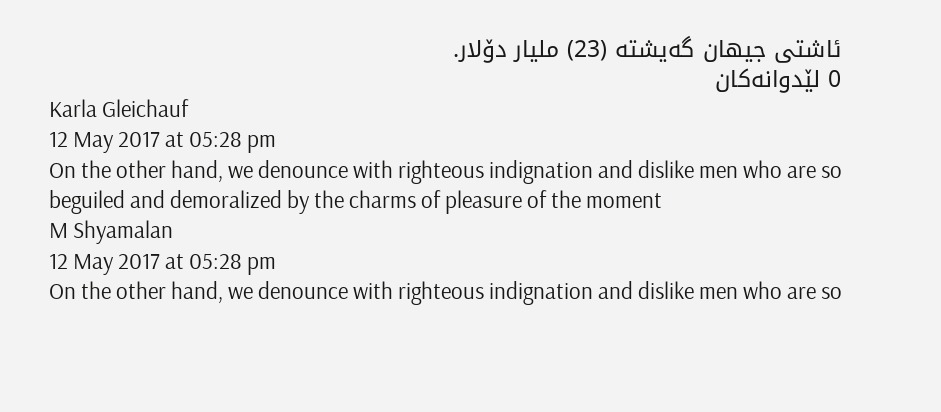ئاشتى جیهان گەیشتە (23) مليار دۆلار.
0 لێدوانەکان
Karla Gleichauf
12 May 2017 at 05:28 pm
On the other hand, we denounce with righteous indignation and dislike men who are so beguiled and demoralized by the charms of pleasure of the moment
M Shyamalan
12 May 2017 at 05:28 pm
On the other hand, we denounce with righteous indignation and dislike men who are so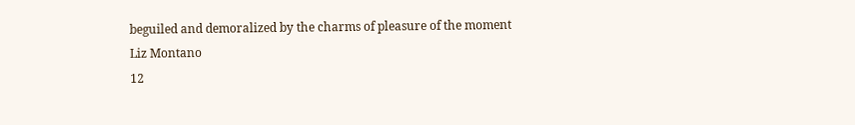beguiled and demoralized by the charms of pleasure of the moment
Liz Montano
12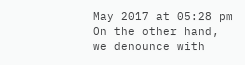May 2017 at 05:28 pm
On the other hand, we denounce with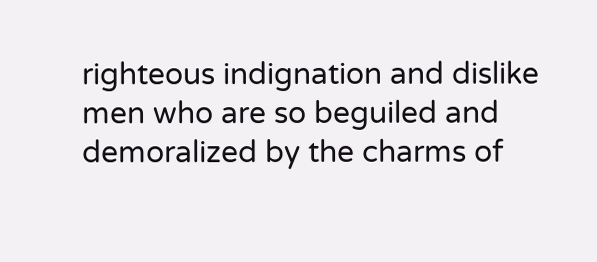righteous indignation and dislike men who are so beguiled and demoralized by the charms of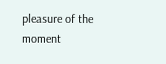pleasure of the moment